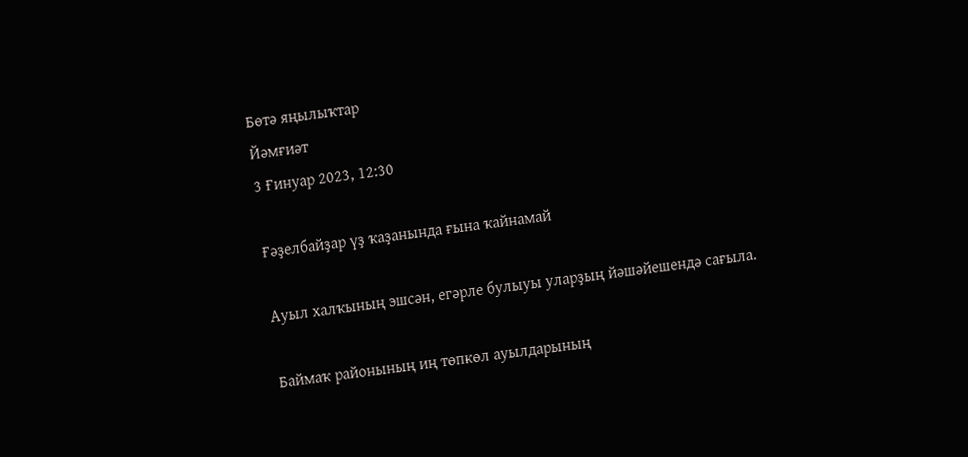Бөтә яңылыҡтар
Йәмғиәт
3 Ғинуар 2023, 12:30

Ғәҙелбайҙар үҙ ҡаҙанында ғына ҡайнамай

Ауыл халҡының эшсән, егәрле булыуы уларҙың йәшәйешендә сағыла.

Баймаҡ районының иң төпкөл ауылдарының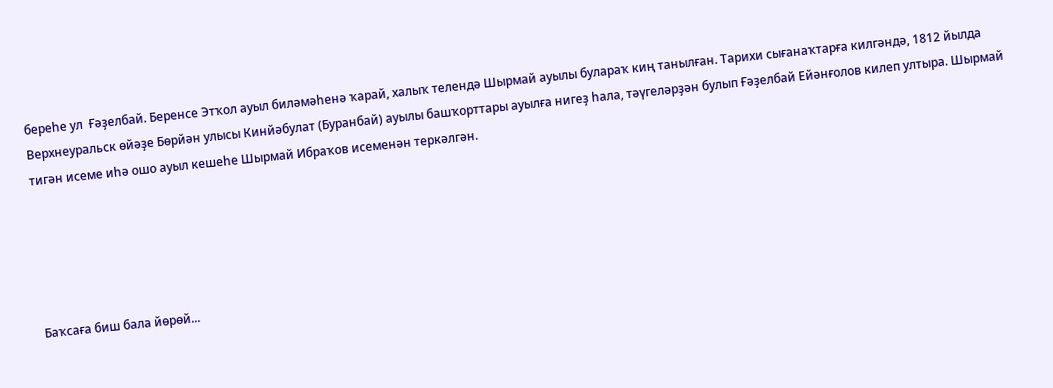береһе ул  Ғәҙелбай. Беренсе Этҡол ауыл биләмәһенә ҡарай, халыҡ телендә Шырмай ауылы булараҡ киң танылған. Тарихи сығанаҡтарға килгәндә, 1812 йылда Верхнеуральск өйәҙе Бөрйән улысы Кинйәбулат (Буранбай) ауылы башҡорттары ауылға нигеҙ һала, тәүгеләрҙән булып Ғәҙелбай Ейәнғолов килеп ултыра. Шырмай тигән исеме иһә ошо ауыл кешеһе Шырмай Ибраҡов исеменән теркәлгән.





Баҡсаға биш бала йөрөй...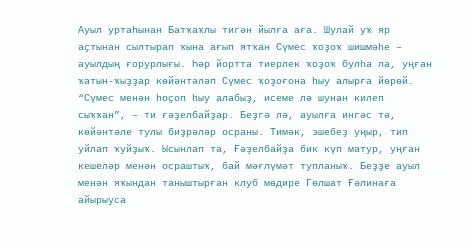Ауыл уртаһынан Батҡаҡлы тигән йылға аға. Шулай уҡ яр аҫтынан сылтырап ҡына ағып ятҡан Сүмес ҡоҙоҡ шишмәһе – ауылдың ғорурлығы. Һәр йортта тиерлек ҡоҙоҡ булһа ла, уңған ҡатын-ҡыҙҙар көйәнтәләп Сүмес ҡоҙоғона һыу алырға йөрөй. “Сүмес менән һоҫоп һыу алабыҙ, исеме лә шунан килеп сыҡҡан”, – ти ғәҙелбайҙар. Беҙгә лә, ауылға ингәс тә, көйәнтәле тулы биҙрәләр осраны. Тимәк, эшебеҙ уңыр, тип уйлап ҡуйҙыҡ. Ысынлап та, Ғәҙелбайҙа бик күп матур, уңған кешеләр менән осраштыҡ, бай мәғлүмәт тупланыҡ. Беҙҙе ауыл менән яҡындан таныштырған клуб мөдире Гөлшат Ғәлинаға айырыуса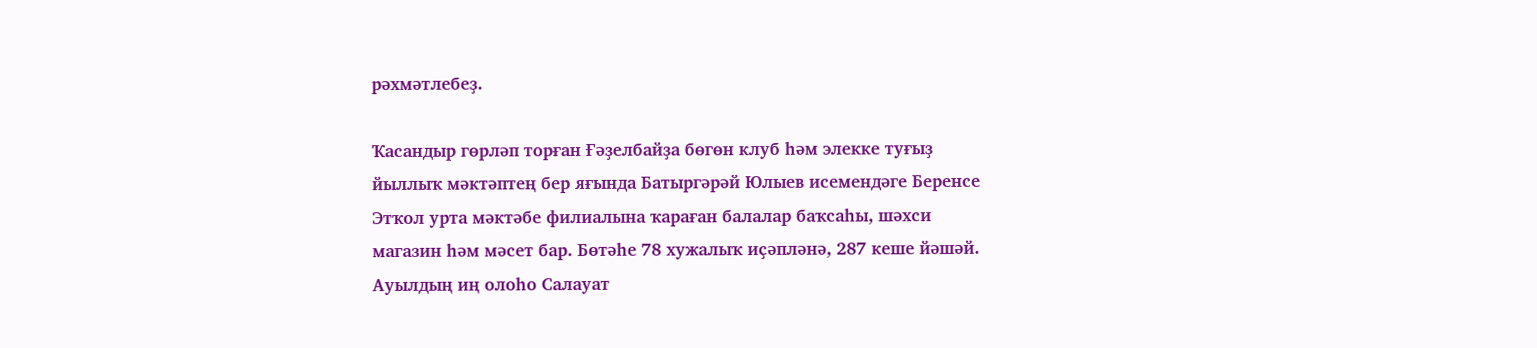рәхмәтлебеҙ.

Ҡасандыр гөрләп торған Ғәҙелбайҙа бөгөн клуб һәм элекке туғыҙ йыллыҡ мәктәптең бер яғында Батыргәрәй Юлыев исемендәге Беренсе Этҡол урта мәктәбе филиалына ҡараған балалар баҡсаһы, шәхси магазин һәм мәсет бар. Бөтәһе 78 хужалыҡ иҫәпләнә, 287 кеше йәшәй. Ауылдың иң олоһо Салауат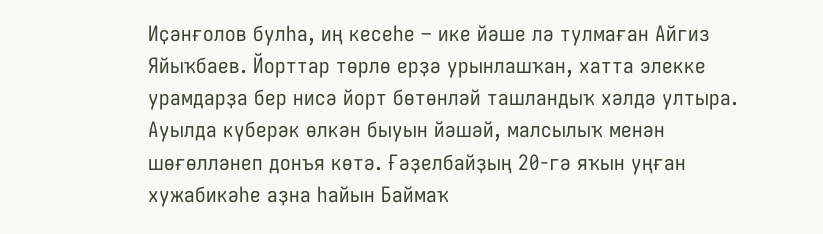Иҫәнғолов булһа, иң кесеһе – ике йәше лә тулмаған Айгиз Яйыҡбаев. Йорттар төрлө ерҙә урынлашҡан, хатта элекке урамдарҙа бер нисә йорт бөтөнләй ташландыҡ хәлдә ултыра. Ауылда күберәк өлкән быуын йәшәй, малсылыҡ менән шөғөлләнеп донъя көтә. Ғәҙелбайҙың 20-гә яҡын уңған хужабикәһе аҙна һайын Баймаҡ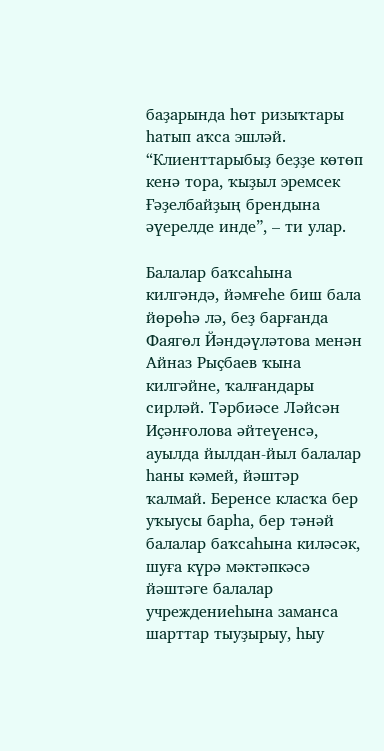баҙарында һөт ризыҡтары һатып аҡса эшләй. “Клиенттарыбыҙ беҙҙе көтөп кенә тора, ҡыҙыл эремсек Ғәҙелбайҙың брендына әүерелде инде”, – ти улар.

Балалар баҡсаһына килгәндә, йәмғеһе биш бала йөрөһә лә, беҙ барғанда Фаягөл Йәндәүләтова менән Айназ Рыҫбаев ҡына килгәйне, ҡалғандары сирләй. Тәрбиәсе Ләйсән Иҫәнғолова әйтеүенсә, ауылда йылдан-йыл балалар һаны кәмей, йәштәр ҡалмай. Беренсе класҡа бер уҡыусы барһа, бер тәнәй балалар баҡсаһына киләсәк, шуға күрә мәктәпкәсә йәштәге балалар учреждениеһына заманса шарттар тыуҙырыу, һыу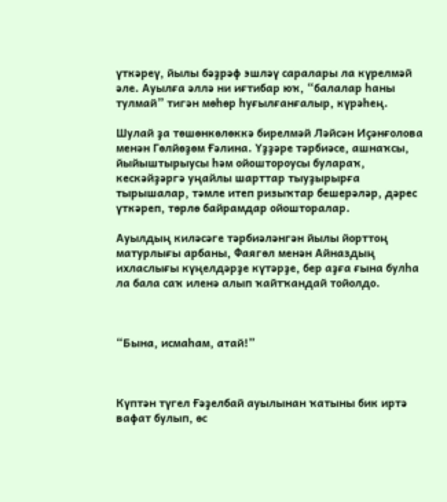үткәреү, йылы бәҙрәф эшләү саралары ла күрелмәй әле. Ауылға әллә ни иғтибар юҡ, “балалар һаны тулмай” тигән мөһөр һуғылғанғалыр, күрәһең.

Шулай ҙа төшөнкөлөккә бирелмәй Ләйсән Иҫәнғолова менән Гөлйөҙөм Ғәлина. Үҙҙәре тәрбиәсе, ашнаҡсы, йыйыштырыусы һәм ойоштороусы булараҡ, кескәйҙәргә уңайлы шарттар тыуҙырырға тырышалар, тәмле итеп ризыҡтар бешерәләр, дәрес үткәреп, төрлө байрамдар ойошторалар.

Ауылдың киләсәге тәрбиәләнгән йылы йорттоң матурлығы арбаны, Фаягөл менән Айназдың ихласлығы күңелдәрҙе күтәрҙе, бер аҙға ғына булһа ла бала саҡ иленә алып ҡайтҡандай тойолдо.



“Бына, исмаһам, атай!”



Күптән түгел Ғәҙелбай ауылынан ҡатыны бик иртә вафат булып, өс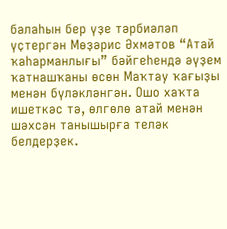балаһын бер үҙе тәрбиәләп үҫтергән Мөҙәрис Әхмәтов “Атай ҡаһарманлығы” бәйгеһендә әүҙем ҡатнашҡаны өсөн Маҡтау ҡағыҙы менән бүләкләнгән. Ошо хаҡта ишеткәс тә, өлгөлө атай менән шәхсән танышырға теләк белдерҙек.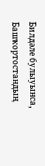Билдәле булыуынса, Башҡортостандың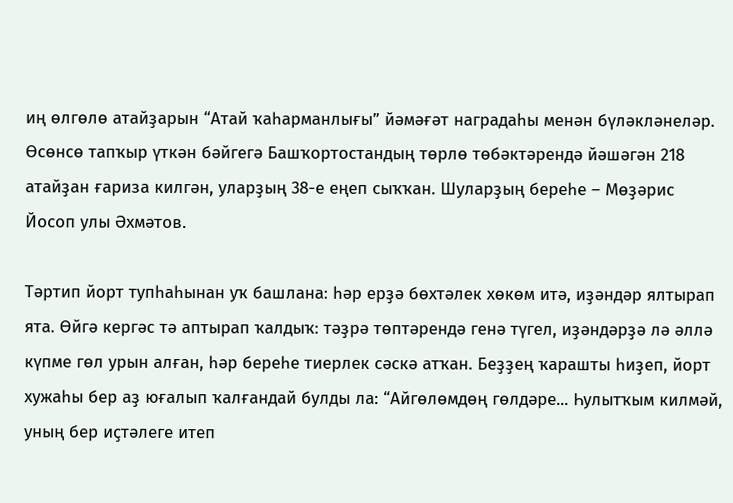иң өлгөлө атайҙарын “Атай ҡаһарманлығы” йәмәғәт наградаһы менән бүләкләнеләр. Өсөнсө тапҡыр үткән бәйгегә Башҡортостандың төрлө төбәктәрендә йәшәгән 218 атайҙан ғариза килгән, уларҙың 38-е еңеп сыҡҡан. Шуларҙың береһе – Мөҙәрис Йосоп улы Әхмәтов.

Тәртип йорт тупһаһынан уҡ башлана: һәр ерҙә бөхтәлек хөкөм итә, иҙәндәр ялтырап ята. Өйгә кергәс тә аптырап ҡалдыҡ: тәҙрә төптәрендә генә түгел, иҙәндәрҙә лә әллә күпме гөл урын алған, һәр береһе тиерлек сәскә атҡан. Беҙҙең ҡарашты һиҙеп, йорт хужаһы бер аҙ юғалып ҡалғандай булды ла: “Айгөлөмдөң гөлдәре... Һулытҡым килмәй, уның бер иҫтәлеге итеп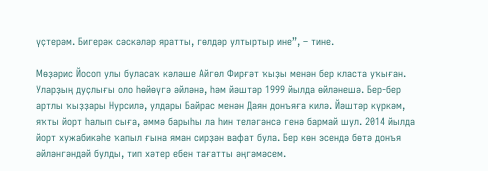үҫтерәм. Бигерәк сәскәләр яратты, гөлдәр ултыртыр ине”, – тине.

Мөҙәрис Йосоп улы буласаҡ кәләше Айгөл Фирғәт ҡыҙы менән бер класта уҡыған. Уларҙың дуҫлығы оло һөйөүгә әйләнә, һәм йәштәр 1999 йылда өйләнешә. Бер-бер артлы ҡыҙҙары Нурсилә, улдары Байрас менән Даян донъяға килә. Йәштәр күркәм, яҡты йорт һалып сыға, әммә барыһы ла һин теләгәнсә генә бармай шул. 2014 йылда йорт хужабикәһе ҡапыл ғына яман сирҙән вафат була. Бер көн эсендә бөтә донъя әйләнгәндәй булды, тип хәтер ебен тағатты әңгәмәсем.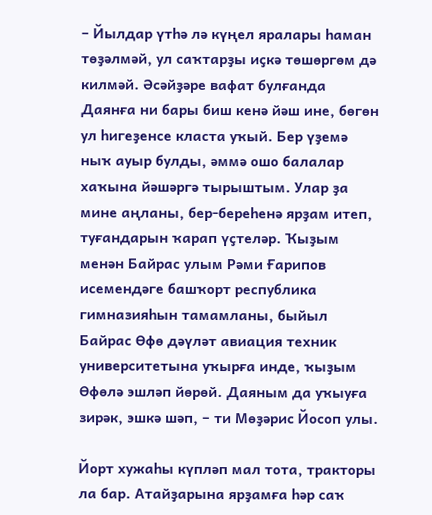– Йылдар үтһә лә күңел яралары һаман төҙәлмәй, ул саҡтарҙы иҫкә төшөргөм дә килмәй. Әсәйҙәре вафат булғанда Даянға ни бары биш кенә йәш ине, бөгөн ул һигеҙенсе класта уҡый. Бер үҙемә ныҡ ауыр булды, әммә ошо балалар хаҡына йәшәргә тырыштым. Улар ҙа мине аңланы, бер-береһенә ярҙам итеп, туғандарын ҡарап үҫтеләр. Ҡыҙым менән Байрас улым Рәми Ғарипов исемендәге башҡорт республика гимназияһын тамамланы, быйыл Байрас Өфө дәүләт авиация техник университетына уҡырға инде, ҡыҙым Өфөлә эшләп йөрөй. Даяным да уҡыуға зирәк, эшкә шәп, – ти Мөҙәрис Йосоп улы.

Йорт хужаһы күпләп мал тота, тракторы ла бар. Атайҙарына ярҙамға һәр саҡ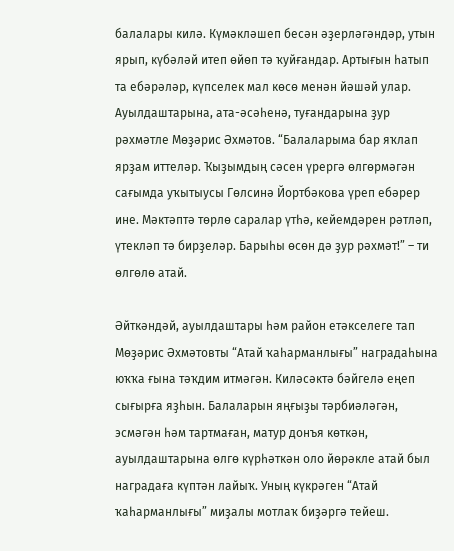балалары килә. Күмәкләшеп бесән әҙерләгәндәр, утын ярып, күбәләй итеп өйөп тә ҡуйғандар. Артығын һатып та ебәрәләр, күпселек мал көсө менән йәшәй улар. Ауылдаштарына, ата-әсәһенә, туғандарына ҙур рәхмәтле Мөҙәрис Әхмәтов. “Балаларыма бар яҡлап ярҙам иттеләр. Ҡыҙымдың сәсен үрергә өлгөрмәгән сағымда уҡытыусы Гөлсинә Йортбәкова үреп ебәрер ине. Мәктәптә төрлө саралар үтһә, кейемдәрен рәтләп, үтекләп тә бирҙеләр. Барыһы өсөн дә ҙур рәхмәт!” – ти өлгөлө атай.

Әйткәндәй, ауылдаштары һәм район етәкселеге тап Мөҙәрис Әхмәтовты “Атай ҡаһарманлығы” наградаһына юҡҡа ғына тәҡдим итмәгән. Киләсәктә бәйгелә еңеп сығырға яҙһын. Балаларын яңғыҙы тәрбиәләгән, эсмәгән һәм тартмаған, матур донъя көткән, ауылдаштарына өлгө күрһәткән оло йөрәкле атай был наградаға күптән лайыҡ. Уның күкрәген “Атай ҡаһарманлығы” миҙалы мотлаҡ биҙәргә тейеш.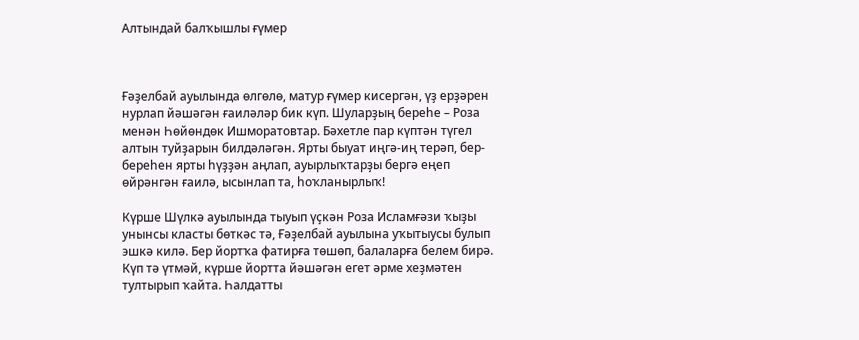Алтындай балҡышлы ғүмер



Ғәҙелбай ауылында өлгөлө, матур ғүмер кисергән, үҙ ерҙәрен нурлап йәшәгән ғаиләләр бик күп. Шуларҙың береһе – Роза менән Һөйөндөк Ишморатовтар. Бәхетле пар күптән түгел алтын туйҙарын билдәләгән. Ярты быуат иңгә-иң терәп, бер-береһен ярты һүҙҙән аңлап, ауырлыҡтарҙы бергә еңеп өйрәнгән ғаилә, ысынлап та, һоҡланырлыҡ!

Күрше Шүлкә ауылында тыуып үҫкән Роза Исламғәзи ҡыҙы унынсы класты бөткәс тә, Ғәҙелбай ауылына уҡытыусы булып эшкә килә. Бер йортҡа фатирға төшөп, балаларға белем бирә. Күп тә үтмәй, күрше йортта йәшәгән егет әрме хеҙмәтен тултырып ҡайта. Һалдатты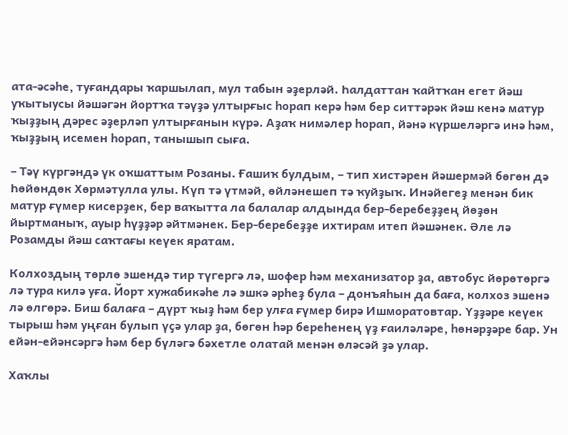ата-әсәһе, туғандары ҡаршылап, мул табын әҙерләй. Һалдаттан ҡайтҡан егет йәш уҡытыусы йәшәгән йортҡа тәүҙә ултырғыс һорап керә һәм бер ситтәрәк йәш кенә матур ҡыҙҙың дәрес әҙерләп ултырғанын күрә. Аҙаҡ нимәлер һорап, йәнә күршеләргә инә һәм, ҡыҙҙың исемен һорап, танышып сыға.

– Тәү күргәндә үк оҡшаттым Розаны. Ғашиҡ булдым, – тип хистәрен йәшермәй бөгөн дә Һөйөндөк Хөрмәтулла улы. Күп тә үтмәй, өйләнешеп тә ҡуйҙыҡ. Инәйегеҙ менән бик матур ғүмер кисерҙек, бер ваҡытта ла балалар алдында бер-беребеҙҙең йөҙөн йыртманыҡ, ауыр һүҙҙәр әйтмәнек. Бер-беребеҙҙе ихтирам итеп йәшәнек. Әле лә Розамды йәш саҡтағы кеүек яратам.

Колхоздың төрлө эшендә тир түгергә лә, шофер һәм механизатор ҙа, автобус йөрөтөргә лә тура килә уға. Йорт хужабикәһе лә эшкә әрһеҙ була – донъяһын да баға, колхоз эшенә лә өлгөрә. Биш балаға – дүрт ҡыҙ һәм бер улға ғүмер бирә Ишморатовтар. Үҙҙәре кеүек тырыш һәм уңған булып үҫә улар ҙа, бөгөн һәр береһенең үҙ ғаиләләре, һөнәрҙәре бар. Ун ейән-ейәнсәргә һәм бер бүләгә бәхетле олатай менән өләсәй ҙә улар.

Хаҡлы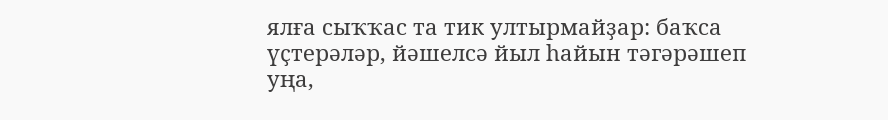ялға сыҡҡас та тик ултырмайҙар: баҡса үҫтерәләр, йәшелсә йыл һайын тәгәрәшеп уңа,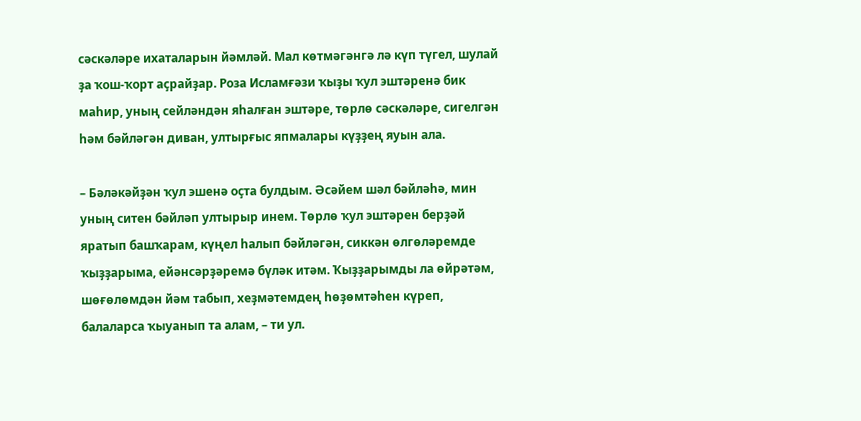сәскәләре ихаталарын йәмләй. Мал көтмәгәнгә лә күп түгел, шулай ҙа ҡош-ҡорт аҫрайҙар. Роза Исламғәзи ҡыҙы ҡул эштәренә бик маһир, уның сейләндән яһалған эштәре, төрлө сәскәләре, сигелгән һәм бәйләгән диван, ултырғыс япмалары күҙҙең яуын ала.

– Бәләкәйҙән ҡул эшенә оҫта булдым. Әсәйем шәл бәйләһә, мин уның ситен бәйләп ултырыр инем. Төрлө ҡул эштәрен берҙәй яратып башҡарам, күңел һалып бәйләгән, сиккән өлгөләремде ҡыҙҙарыма, ейәнсәрҙәремә бүләк итәм. Ҡыҙҙарымды ла өйрәтәм, шөғөлөмдән йәм табып, хеҙмәтемдең һөҙөмтәһен күреп, балаларса ҡыуанып та алам, – ти ул.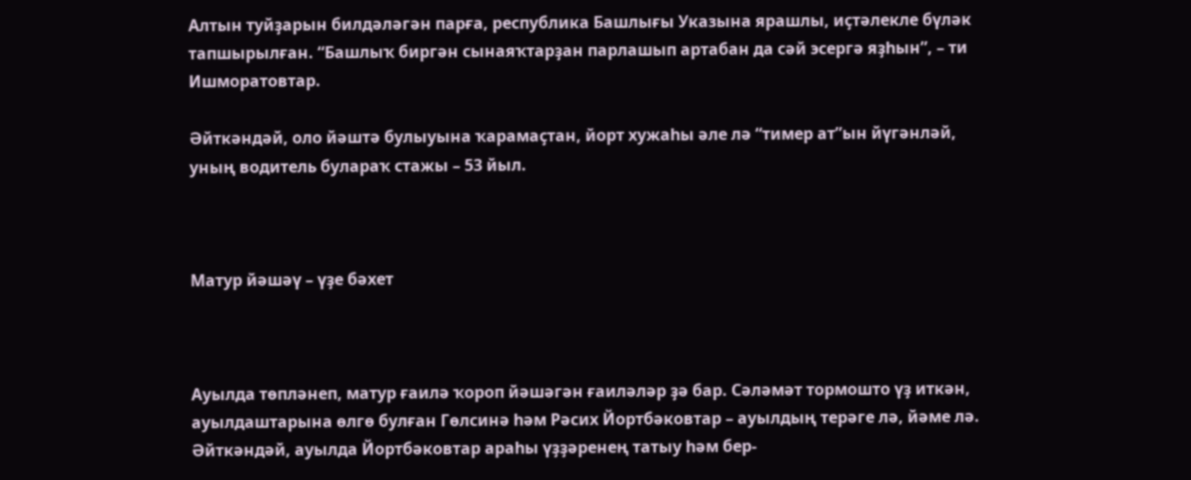Алтын туйҙарын билдәләгән парға, республика Башлығы Указына ярашлы, иҫтәлекле бүләк тапшырылған. “Башлыҡ биргән сынаяҡтарҙан парлашып артабан да сәй эсергә яҙһын”, – ти Ишморатовтар.

Әйткәндәй, оло йәштә булыуына ҡарамаҫтан, йорт хужаһы әле лә “тимер ат”ын йүгәнләй, уның водитель булараҡ стажы – 53 йыл.



Матур йәшәү – үҙе бәхет



Ауылда төпләнеп, матур ғаилә ҡороп йәшәгән ғаиләләр ҙә бар. Сәләмәт тормошто үҙ иткән, ауылдаштарына өлгө булған Гөлсинә һәм Рәсих Йортбәковтар – ауылдың терәге лә, йәме лә. Әйткәндәй, ауылда Йортбәковтар араһы үҙҙәренең татыу һәм бер-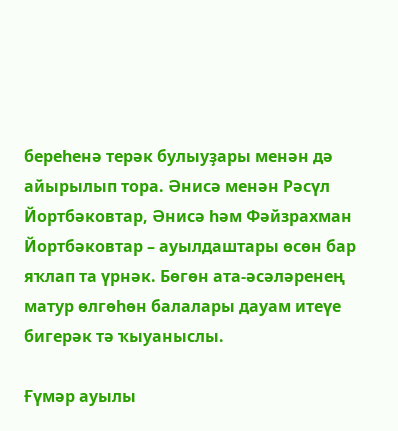береһенә терәк булыуҙары менән дә айырылып тора. Әнисә менән Рәсүл Йортбәковтар, Әнисә һәм Фәйзрахман Йортбәковтар – ауылдаштары өсөн бар яҡлап та үрнәк. Бөгөн ата-әсәләренең матур өлгөһөн балалары дауам итеүе бигерәк тә ҡыуаныслы.

Ғүмәр ауылы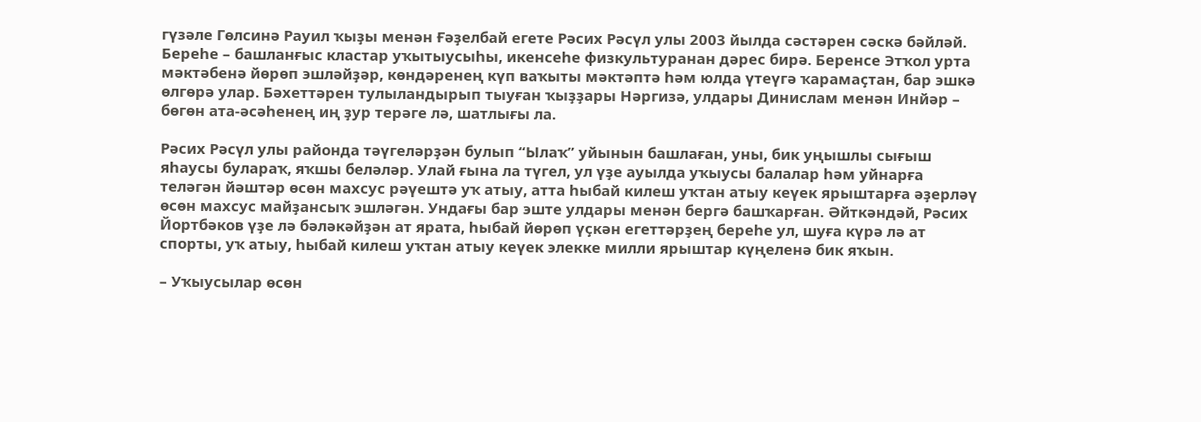гүзәле Гөлсинә Рауил ҡыҙы менән Ғәҙелбай егете Рәсих Рәсүл улы 2003 йылда сәстәрен сәскә бәйләй. Береһе – башланғыс кластар уҡытыусыһы, икенсеһе физкультуранан дәрес бирә. Беренсе Этҡол урта мәктәбенә йөрөп эшләйҙәр, көндәренең күп ваҡыты мәктәптә һәм юлда үтеүгә ҡарамаҫтан, бар эшкә өлгөрә улар. Бәхеттәрен тулыландырып тыуған ҡыҙҙары Нәргизә, улдары Динислам менән Инйәр – бөгөн ата-әсәһенең иң ҙур терәге лә, шатлығы ла.

Рәсих Рәсүл улы районда тәүгеләрҙән булып “Ылаҡ” уйынын башлаған, уны, бик уңышлы сығыш яһаусы булараҡ, яҡшы беләләр. Улай ғына ла түгел, ул үҙе ауылда уҡыусы балалар һәм уйнарға теләгән йәштәр өсөн махсус рәүештә уҡ атыу, атта һыбай килеш уҡтан атыу кеүек ярыштарға әҙерләү өсөн махсус майҙансыҡ эшләгән. Ундағы бар эште улдары менән бергә башҡарған. Әйткәндәй, Рәсих Йортбәков үҙе лә бәләкәйҙән ат ярата, һыбай йөрөп үҫкән егеттәрҙең береһе ул, шуға күрә лә ат спорты, уҡ атыу, һыбай килеш уҡтан атыу кеүек элекке милли ярыштар күңеленә бик яҡын.

– Уҡыусылар өсөн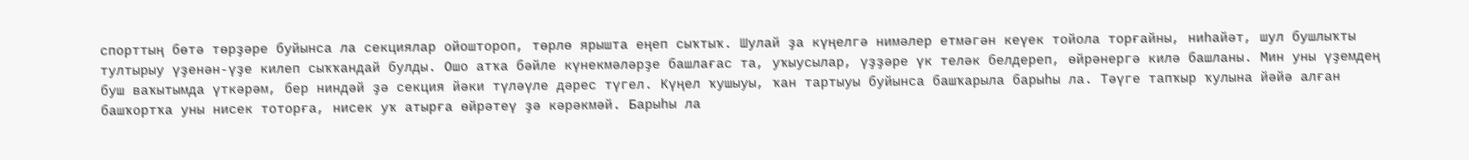спорттың бөтә төрҙәре буйынса ла секциялар ойоштороп, төрлө ярышта еңеп сыҡтыҡ. Шулай ҙа күңелгә нимәлер етмәгән кеүек тойола торғайны, ниһайәт, шул бушлыҡты тултырыу үҙенән-үҙе килеп сыҡҡандай булды. Ошо атҡа бәйле күнекмәләрҙе башлағас та, уҡыусылар, үҙҙәре үк теләк белдереп, өйрәнергә килә башланы. Мин уны үҙемдең буш ваҡытымда үткәрәм, бер ниндәй ҙә секция йәки түләүле дәрес түгел. Күңел ҡушыуы, ҡан тартыуы буйынса башҡарыла барыһы ла. Тәүге тапҡыр ҡулына йәйә алған башҡортҡа уны нисек тоторға, нисек уҡ атырға өйрәтеү ҙә кәрәкмәй. Барыһы ла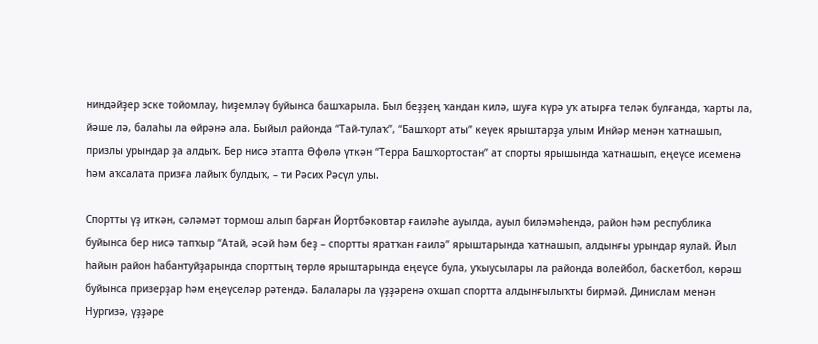ниндәйҙер эске тойомлау, һиҙемләү буйынса башҡарыла. Был беҙҙең ҡандан килә, шуға күрә уҡ атырға теләк булғанда, ҡарты ла, йәше лә, балаһы ла өйрәнә ала. Быйыл районда “Тай-тулаҡ”, “Башҡорт аты” кеүек ярыштарҙа улым Инйәр менән ҡатнашып, призлы урындар ҙа алдыҡ. Бер нисә этапта Өфөлә үткән “Терра Башҡортостан” ат спорты ярышында ҡатнашып, еңеүсе исеменә һәм аҡсалата призға лайыҡ булдыҡ, – ти Рәсих Рәсүл улы.

Спортты үҙ иткән, сәләмәт тормош алып барған Йортбәковтар ғаиләһе ауылда, ауыл биләмәһендә, район һәм республика буйынса бер нисә тапҡыр “Атай, әсәй һәм беҙ – спортты яратҡан ғаилә” ярыштарында ҡатнашып, алдынғы урындар яулай. Йыл һайын район һабантуйҙарында спорттың төрлө ярыштарында еңеүсе була, уҡыусылары ла районда волейбол, баскетбол, көрәш буйынса призерҙар һәм еңеүселәр рәтендә. Балалары ла үҙҙәренә оҡшап спортта алдынғылыҡты бирмәй. Динислам менән Нургизә, үҙҙәре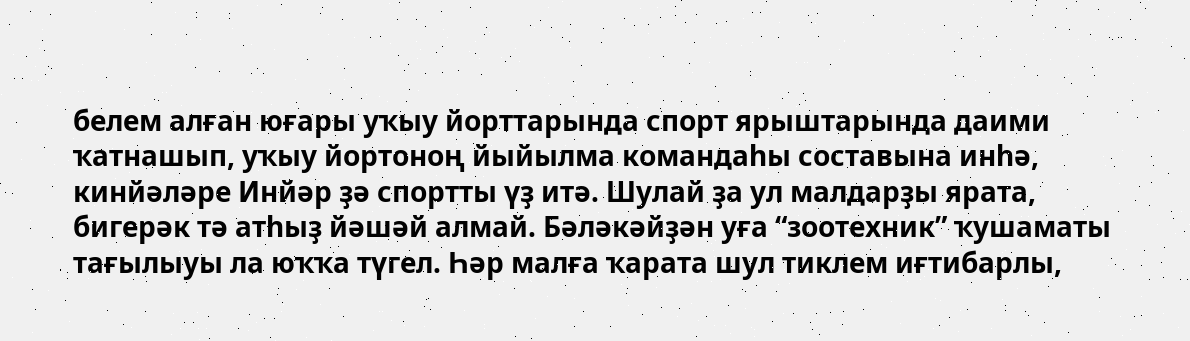белем алған юғары уҡыу йорттарында спорт ярыштарында даими ҡатнашып, уҡыу йортоноң йыйылма командаһы составына инһә, кинйәләре Инйәр ҙә спортты үҙ итә. Шулай ҙа ул малдарҙы ярата, бигерәк тә атһыҙ йәшәй алмай. Бәләкәйҙән уға “зоотехник” ҡушаматы тағылыуы ла юҡҡа түгел. Һәр малға ҡарата шул тиклем иғтибарлы,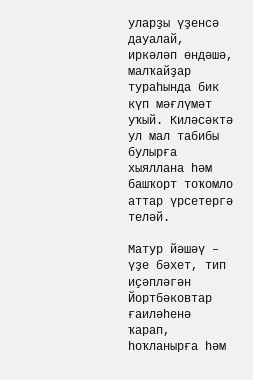уларҙы үҙенсә дауалай, иркәләп өндәшә, малҡайҙар тураһында бик күп мәғлүмәт уҡый. Киләсәктә ул мал табибы булырға хыяллана һәм башҡорт тоҡомло аттар үрсетергә теләй.

Матур йәшәү – үҙе бәхет, тип иҫәпләгән Йортбәковтар ғаиләһенә ҡарап, һоҡланырға һәм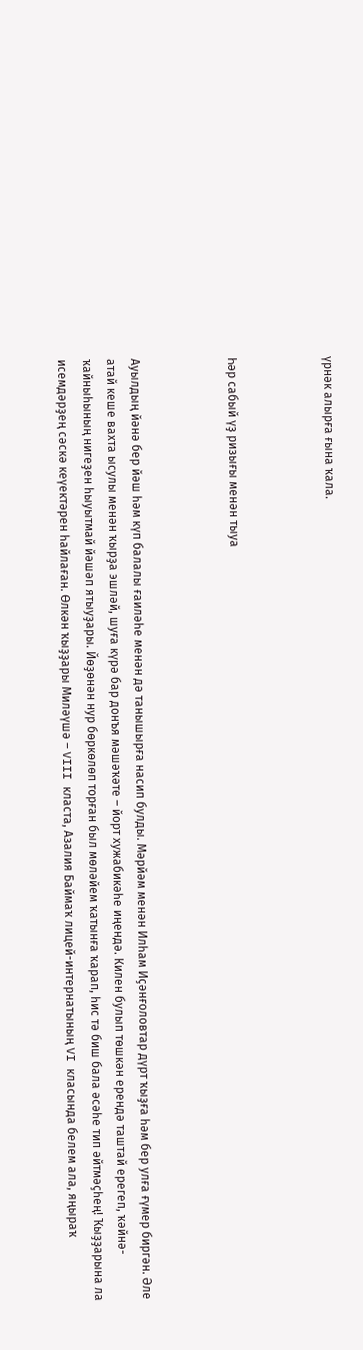үрнәк алырға ғына ҡала.



Һәр сабый үҙ ризығы менән тыуа



Ауылдың йәнә бер йәш һәм күп балалы ғаиләһе менән дә танышырға насип булды. Мәрйәм менән Илһам Иҫәнғоловтар дүрт ҡыҙға һәм бер улға ғүмер биргән. Әле атай кеше вахта ысулы менән ҡырҙа эшләй, шуға күрә бар донъя мәшәҡәте – йорт хужабикәһе иңендә. Килен булып төшкән ерендә таштай ерегеп, ҡәйнә-ҡайныһының нигеҙен һыуытмай йәшәп ятыуҙары. Йөҙөнән нур бөркөлөп торған был мөләйем ҡатынға ҡарап, һис тә биш бала әсәһе тип әйтмәҫһең! Ҡыҙҙарына ла исемдәрҙең сәскә кеүектәрен һайлаған. Өлкән ҡыҙҙары Миләүшә – VIII класта, Азалия Баймаҡ лицей-интернатының VI класында белем ала, яңыраҡ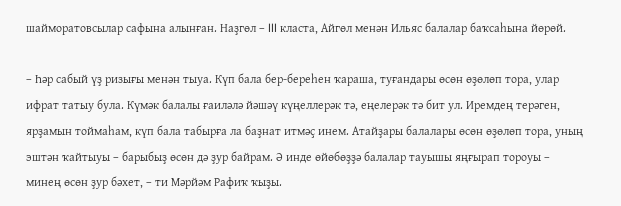шайморатовсылар сафына алынған. Наҙгөл – III класта, Айгөл менән Ильяс балалар баҡсаһына йөрөй.

– Һәр сабый үҙ ризығы менән тыуа. Күп бала бер-береһен ҡараша, туғандары өсөн өҙөлөп тора, улар ифрат татыу була. Күмәк балалы ғаиләлә йәшәү күңеллерәк тә, еңелерәк тә бит ул. Иремдең терәген, ярҙамын тоймаһам, күп бала табырға ла баҙнат итмәҫ инем. Атайҙары балалары өсөн өҙөлөп тора, уның эштән ҡайтыуы – барыбыҙ өсөн дә ҙур байрам. Ә инде өйөбөҙҙә балалар тауышы яңғырап тороуы – минең өсөн ҙур бәхет, – ти Мәрйәм Рафиҡ ҡыҙы.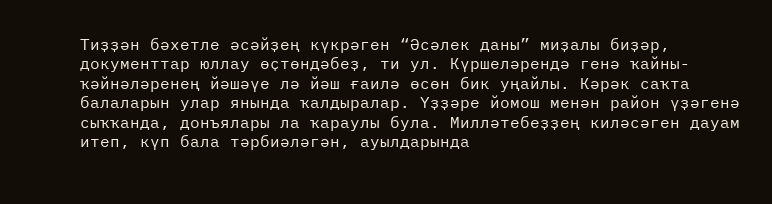Тиҙҙән бәхетле әсәйҙең күкрәген “Әсәлек даны” миҙалы биҙәр, документтар юллау өҫтөндәбеҙ, ти ул. Күршеләрендә генә ҡайны-ҡәйнәләренең йәшәүе лә йәш ғаилә өсөн бик уңайлы. Кәрәк саҡта балаларын улар янында ҡалдыралар. Үҙҙәре йомош менән район үҙәгенә сыҡҡанда, донъялары ла ҡараулы була. Милләтебеҙҙең киләсәген дауам итеп, күп бала тәрбиәләгән, ауылдарында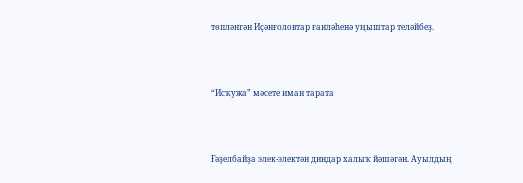төпләнгән Иҫәнғоловтар ғаиләһенә уңыштар теләйбеҙ.



“Исҡужа” мәсете иман тарата



Ғәҙелбайҙа элек-электән диндар халыҡ йәшәгән. Ауылдың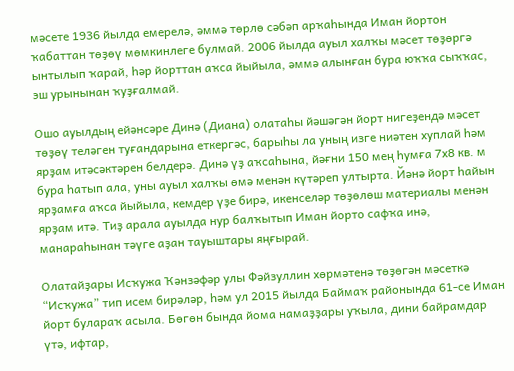мәсете 1936 йылда емерелә, әммә төрлө сәбәп арҡаһында Иман йортон ҡабаттан төҙөү мөмкинлеге булмай. 2006 йылда ауыл халҡы мәсет төҙөргә ынтылып ҡарай, һәр йорттан аҡса йыйыла, әммә алынған бура юҡҡа сыҡҡас, эш урынынан ҡуҙғалмай.

Ошо ауылдың ейәнсәре Динә (Диана) олатаһы йәшәгән йорт нигеҙендә мәсет төҙөү теләген туғандарына еткергәс, барыһы ла уның изге ниәтен хуплай һәм ярҙам итәсәктәрен белдерә. Динә үҙ аҡсаһына, йәғни 150 мең һумға 7х8 кв. м бура һатып ала, уны ауыл халҡы өмә менән күтәреп ултырта. Йәнә йорт һайын ярҙамға аҡса йыйыла, кемдер үҙе бирә, икенселәр төҙөлөш материалы менән ярҙам итә. Тиҙ арала ауылда нур балҡытып Иман йорто сафҡа инә, манараһынан тәүге аҙан тауыштары яңғырай.

Олатайҙары Исҡужа Ҡәнзәфәр улы Фәйзуллин хөрмәтенә төҙөгән мәсеткә “Исҡужа” тип исем бирәләр, һәм ул 2015 йылда Баймаҡ районында 61-се Иман йорт булараҡ асыла. Бөгөн бында йома намаҙҙары уҡыла, дини байрамдар үтә, ифтар,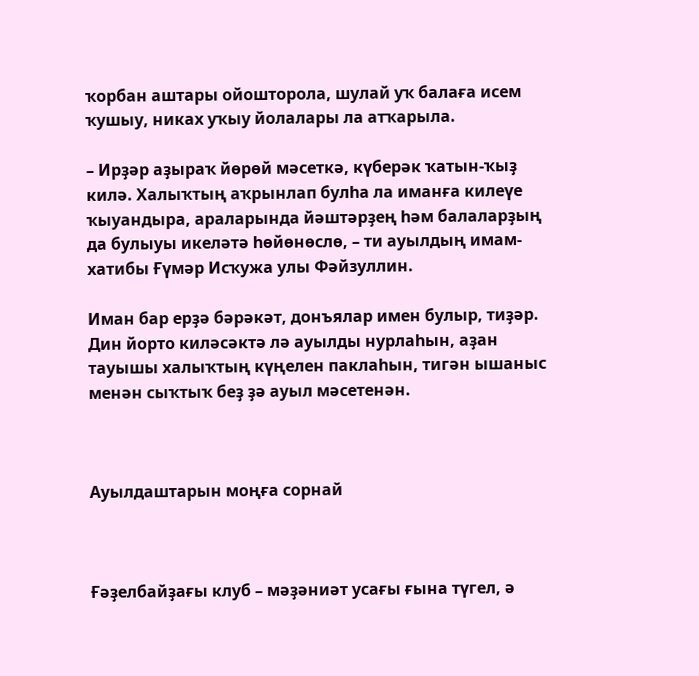ҡорбан аштары ойошторола, шулай уҡ балаға исем ҡушыу, никах уҡыу йолалары ла атҡарыла.

– Ирҙәр аҙыраҡ йөрөй мәсеткә, күберәк ҡатын-ҡыҙ килә. Халыҡтың аҡрынлап булһа ла иманға килеүе ҡыуандыра, араларында йәштәрҙең һәм балаларҙың да булыуы икеләтә һөйөнөслө, – ти ауылдың имам-хатибы Ғүмәр Исҡужа улы Фәйзуллин.

Иман бар ерҙә бәрәкәт, донъялар имен булыр, тиҙәр. Дин йорто киләсәктә лә ауылды нурлаһын, аҙан тауышы халыҡтың күңелен паклаһын, тигән ышаныс менән сыҡтыҡ беҙ ҙә ауыл мәсетенән.



Ауылдаштарын моңға сорнай



Ғәҙелбайҙағы клуб – мәҙәниәт усағы ғына түгел, ә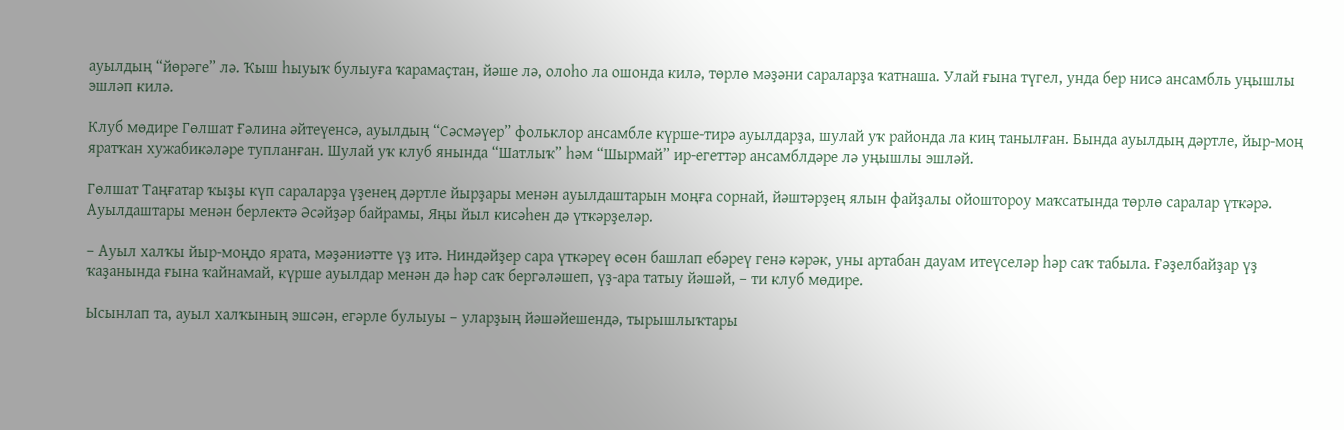ауылдың “йөрәге” лә. Ҡыш һыуыҡ булыуға ҡарамаҫтан, йәше лә, олоһо ла ошонда килә, төрлө мәҙәни сараларҙа ҡатнаша. Улай ғына түгел, унда бер нисә ансамбль уңышлы эшләп килә.

Клуб мөдире Гөлшат Ғәлина әйтеүенсә, ауылдың “Сәсмәүер” фольклор ансамбле күрше-тирә ауылдарҙа, шулай уҡ районда ла киң танылған. Бында ауылдың дәртле, йыр-моң яратҡан хужабикәләре тупланған. Шулай уҡ клуб янында “Шатлыҡ” һәм “Шырмай” ир-егеттәр ансамблдәре лә уңышлы эшләй.

Гөлшат Таңғатар ҡыҙы күп сараларҙа үҙенең дәртле йырҙары менән ауылдаштарын моңға сорнай, йәштәрҙең ялын файҙалы ойоштороу маҡсатында төрлө саралар үткәрә. Ауылдаштары менән берлектә Әсәйҙәр байрамы, Яңы йыл кисәһен дә үткәрҙеләр.

– Ауыл халҡы йыр-моңдо ярата, мәҙәниәтте үҙ итә. Ниндәйҙер сара үткәреү өсөн башлап ебәреү генә кәрәк, уны артабан дауам итеүселәр һәр саҡ табыла. Ғәҙелбайҙар үҙ ҡаҙанында ғына ҡайнамай, күрше ауылдар менән дә һәр саҡ бергәләшеп, үҙ-ара татыу йәшәй, – ти клуб мөдире.

Ысынлап та, ауыл халҡының эшсән, егәрле булыуы – уларҙың йәшәйешендә, тырышлыҡтары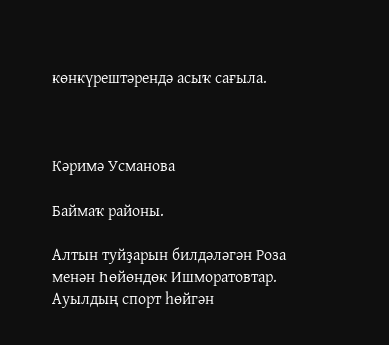көнкүрештәрендә асыҡ сағыла.



Кәримә Усманова

Баймаҡ районы.

Алтын туйҙарын билдәләгән Роза менән Һөйөндөк Ишморатовтар.
Ауылдың спорт һөйгән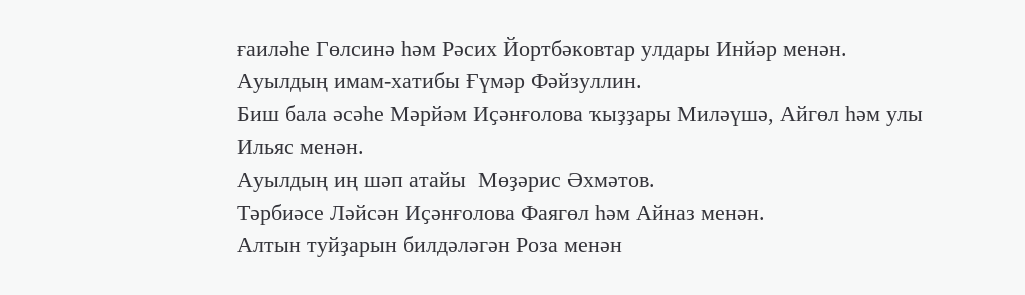ғаиләһе Гөлсинә һәм Рәсих Йортбәковтар улдары Инйәр менән.
Ауылдың имам-хатибы Ғүмәр Фәйзуллин.
Биш бала әсәһе Мәрйәм Иҫәнғолова ҡыҙҙары Миләүшә, Айгөл һәм улы Ильяс менән.
Ауылдың иң шәп атайы  Мөҙәрис Әхмәтов.
Тәрбиәсе Ләйсән Иҫәнғолова Фаягөл һәм Айназ менән.
Алтын туйҙарын билдәләгән Роза менән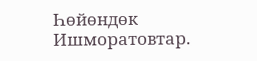Һөйөндөк Ишморатовтар.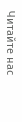Читайте нас